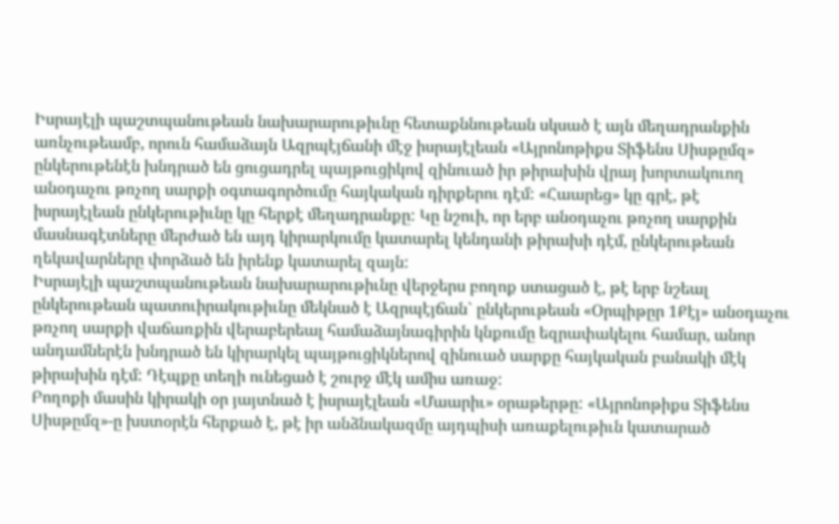Իսրայէլի պաշտպանութեան նախարարութիւնը հետաքննութեան սկսած է այն մեղադրանքին առնչութեամբ, որուն համաձայն Ազրպէյճանի մէջ իսրայէլեան «Այրոնոթիքս Տիֆենս Սիսթըմզ» ընկերութենէն խնդրած են ցուցադրել պայթուցիկով զինուած իր թիրախին վրայ խորտակուող անօդաչու թռչող սարքի օգտագործումը հայկական դիրքերու դէմ: «Հաարեց» կը գրէ, թէ իսրայէլեան ընկերութիւնը կը հերքէ մեղադրանքը: Կը նշուի, որ երբ անօդաչու թռչող սարքին մասնագէտները մերժած են այդ կիրարկումը կատարել կենդանի թիրախի դէմ, ընկերութեան ղեկավարները փորձած են իրենք կատարել զայն:
Իսրայէլի պաշտպանութեան նախարարութիւնը վերջերս բողոք ստացած է, թէ երբ նշեալ ընկերութեան պատուիրակութիւնը մեկնած է Ազրպէյճան` ընկերութեան «Օրպիթըր 1Քէյ» անօդաչու թռչող սարքի վաճառքին վերաբերեալ համաձայնագիրին կնքումը եզրափակելու համար, անոր անդամներէն խնդրած են կիրարկել պայթուցիկներով զինուած սարքը հայկական բանակի մէկ թիրախին դէմ: Դէպքը տեղի ունեցած է շուրջ մէկ ամիս առաջ:
Բողոքի մասին կիրակի օր յայտնած է իսրայէլեան «Մաարիւ» օրաթերթը: «Այրոնոթիքս Տիֆենս Սիսթըմզ»-ը խստօրէն հերքած է, թէ իր անձնակազմը այդպիսի առաքելութիւն կատարած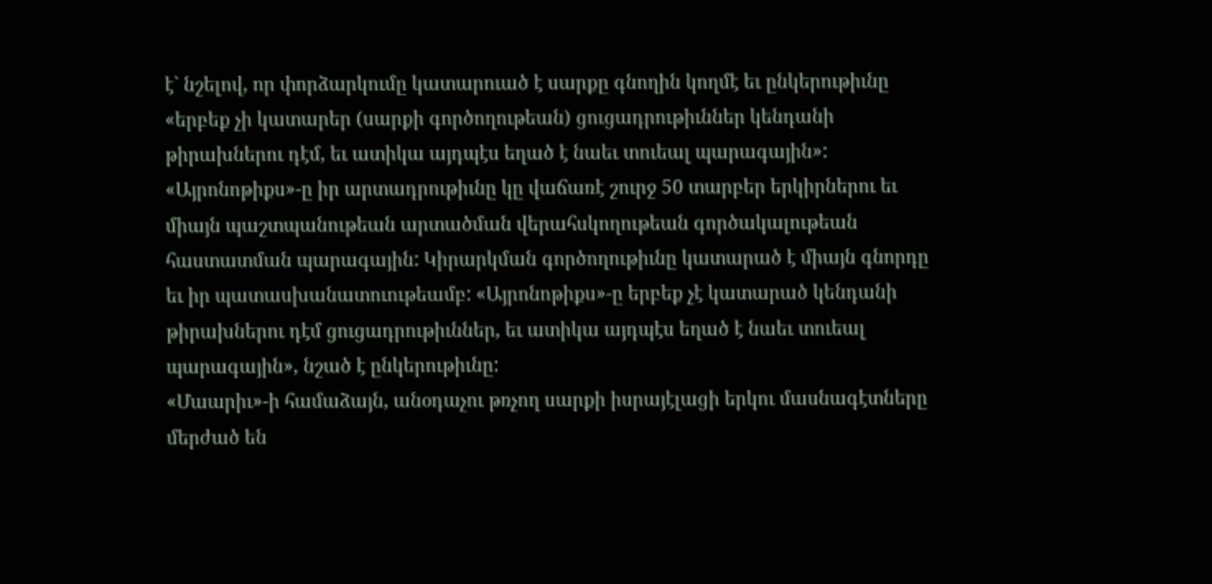է` նշելով, որ փորձարկումը կատարուած է սարքը գնողին կողմէ եւ ընկերութիւնը «երբեք չի կատարեր (սարքի գործողութեան) ցուցադրութիւններ կենդանի թիրախներու դէմ, եւ ատիկա այդպէս եղած է նաեւ տուեալ պարագային»:
«Այրոնոթիքս»-ը իր արտադրութիւնը կը վաճառէ շուրջ 50 տարբեր երկիրներու եւ միայն պաշտպանութեան արտածման վերահսկողութեան գործակալութեան հաստատման պարագային: Կիրարկման գործողութիւնը կատարած է միայն գնորդը եւ իր պատասխանատուութեամբ: «Այրոնոթիքս»-ը երբեք չէ կատարած կենդանի թիրախներու դէմ ցուցադրութիւններ, եւ ատիկա այդպէս եղած է նաեւ տուեալ պարագային», նշած է ընկերութիւնը:
«Մաարիւ»-ի համաձայն, անօդաչու թռչող սարքի իսրայէլացի երկու մասնագէտները մերժած են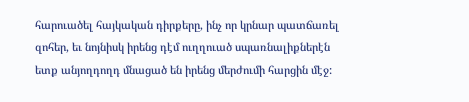հարուածել հայկական դիրքերը, ինչ որ կրնար պատճառել զոհեր, եւ նոյնիսկ իրենց դէմ ուղղուած սպառնալիքներէն ետք անյողդողդ մնացած են իրենց մերժումի հարցին մէջ: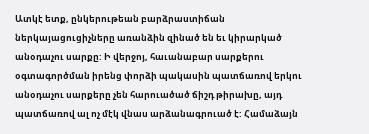Ատկէ ետք, ընկերութեան բարձրաստիճան ներկայացուցիչները առանձին զինած են եւ կիրարկած անօդաչու սարքը: Ի վերջոյ, հաւանաբար սարքերու օգտագործման իրենց փորձի պակասին պատճառով երկու անօդաչու սարքերը չեն հարուածած ճիշդ թիրախը, այդ պատճառով ալ ոչ մէկ վնաս արձանագրուած է: Համաձայն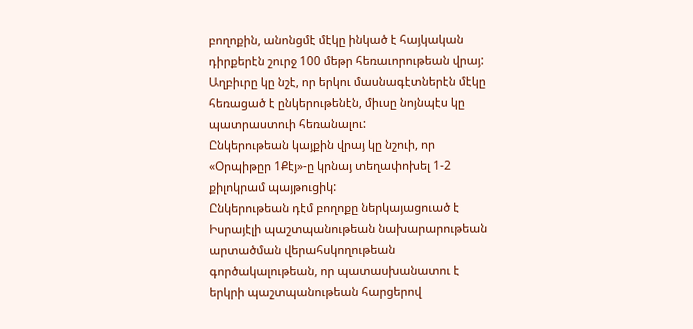բողոքին, անոնցմէ մէկը ինկած է հայկական դիրքերէն շուրջ 100 մեթր հեռաւորութեան վրայ:
Աղբիւրը կը նշէ, որ երկու մասնագէտներէն մէկը հեռացած է ընկերութենէն, միւսը նոյնպէս կը պատրաստուի հեռանալու:
Ընկերութեան կայքին վրայ կը նշուի, որ «Օրպիթըր 1Քէյ»-ը կրնայ տեղափոխել 1-2 քիլոկրամ պայթուցիկ:
Ընկերութեան դէմ բողոքը ներկայացուած է Իսրայէլի պաշտպանութեան նախարարութեան արտածման վերահսկողութեան գործակալութեան, որ պատասխանատու է երկրի պաշտպանութեան հարցերով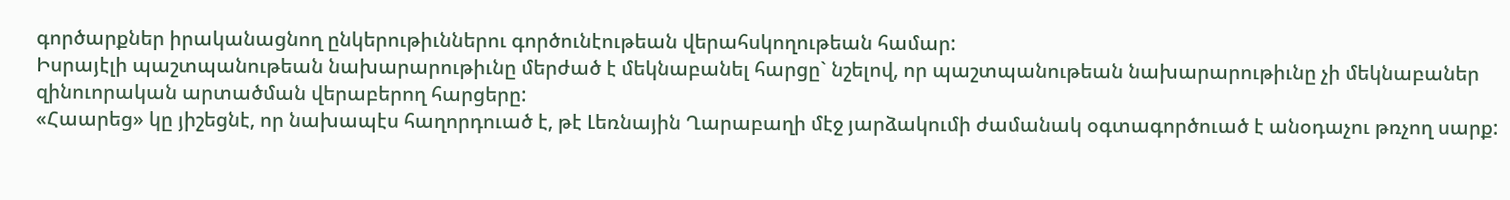գործարքներ իրականացնող ընկերութիւններու գործունէութեան վերահսկողութեան համար:
Իսրայէլի պաշտպանութեան նախարարութիւնը մերժած է մեկնաբանել հարցը` նշելով, որ պաշտպանութեան նախարարութիւնը չի մեկնաբաներ զինուորական արտածման վերաբերող հարցերը:
«Հաարեց» կը յիշեցնէ, որ նախապէս հաղորդուած է, թէ Լեռնային Ղարաբաղի մէջ յարձակումի ժամանակ օգտագործուած է անօդաչու թռչող սարք: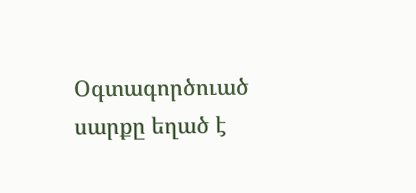Օգտագործուած սարքը եղած է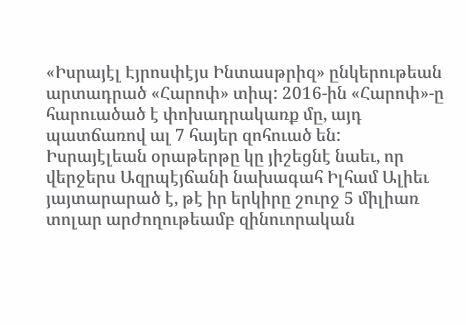«Իսրայէլ Էյրոսփէյս Ինտասթրիզ» ընկերութեան արտադրած «Հարոփ» տիպ: 2016-ին «Հարոփ»-ը հարուածած է փոխադրակառք մը, այդ պատճառով ալ 7 հայեր զոհուած են:
Իսրայէլեան օրաթերթը կը յիշեցնէ նաեւ, որ վերջերս Ազրպէյճանի նախագահ Իլհամ Ալիեւ յայտարարած է, թէ իր երկիրը շուրջ 5 միլիառ տոլար արժողութեամբ զինուորական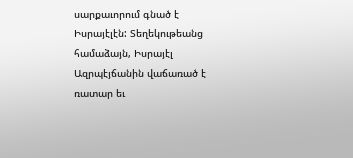սարքաւորում գնած է Իսրայէլէն: Տեղեկութեանց համաձայն, Իսրայէլ Ազրպէյճանին վաճառած է ռատար եւ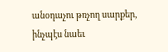անօդաչու թռչող սարքեր, ինչպէս նաեւ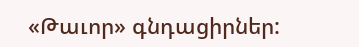«Թաւոր» գնդացիրներ: